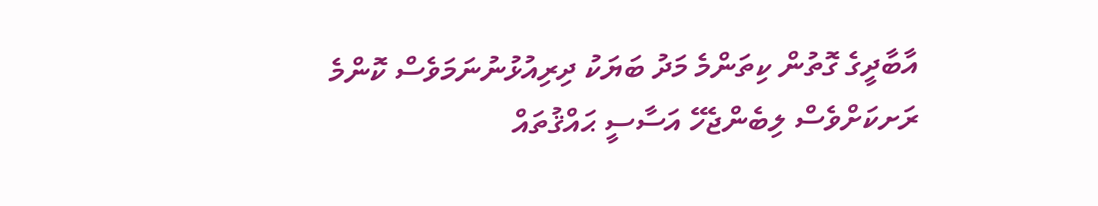އާބާދީގެ ގޮތުން ކިތަންމެ މަދު ބަޔަކު ދިރިއުޅުނުނަމަވެސް ކޮންމެ ރަށކަށްވެސް ލިބެންޖެހޭ އަސާސީ ޙައްޤުތައް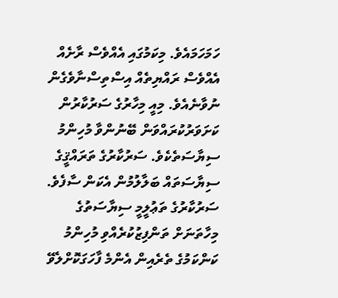ހަމަހަމައެވެ. މިކަމުގައި އެއްވެސް ރާށެއް އެއްވެސް ރައްޔިތެއް އިސްތިސްނާވެގެން ނުވާނެއެވެ. މިއީ މިހާރުގެ ސަރުކާރުން ކަށަވަރުކުރައްވަން ބޭނުންވާ މުހިންމު ސިޔާސަތެކެވެ. ސަރުކާރުގެ ތަރައްޤީގެ ސިޔާސަތައް ބަލާލުމުން އެކަން ސާފެވެ.
ސަރުކާރުގެ ތަޢުލީމީ ސިޔާސަތުގެ މިހާތަނަށް ތަންފިޒުކުރެއްވި މުހިންމު ކަންކަމުގެ ތެރެއިން އެންމެ ފާހަގަކޮށްލެވޭ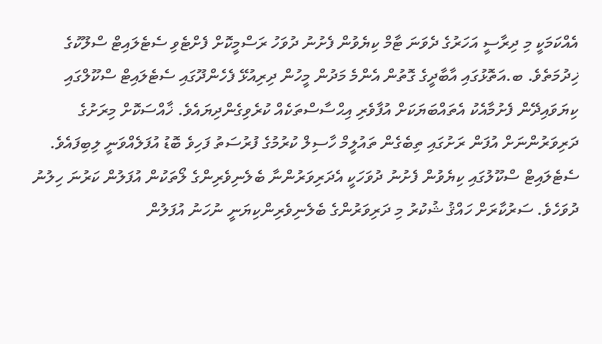އެއްކަމަކީ މި ދިރާސީ އަހަރުގެ ދެވަނަ ޓާމް ކިޔެވުން ފެށުނު ދުވަހު ރަސްމީކޮށް ފެށްޓެވި ސެޓެލައިޓް ސްލޫކުގެ ޚިދުމަތެވެ. ބ.އަތޮޅުގައި އާބާދީގެ ގޮތުން އެންމެ މަދުން މީހުން ދިރިއުޅޭ ފެހެންދޫގައި ސެޓެލައިޓް ސްކޫލްގައި ކިޔަވައިދޭން ފެށުމާއެކު އެތައްބަޔަކަށް އުފާވެރި އިޙްސާސްތަކެއް ކުރެވިގެންދިޔައެވެ. ޚާއްސަކޮށް މިރަށުގެ ދަރިވަރުންނަށް އުފަން ރަށުގައި ތިބެގެން ތައުލީމް ހާސިލް ކުރުމުގެ ފުރުސަތު ފަހިވެ ބޮޑު އުފަލެއްވަނީ ލިބިފައެވެ.
ސެޓެލައިޓް ސްކޫލުގައި ކިޔެވުން ފެށުނު ދުވަހަކީ އެދަރިވަރުންނާ ބެލެނިވެރިންގެ ލޯތަކުން އުފަލުން ކަރުނަ ހިލުނު ދުވަހެވެ. ސަރުކާރަށް ހައްޤު ޝުކުރު މި ދަރިވަރުންގެ ބެލެނިވެރިންކިޔަނީ ނުހަނު އުފަލުން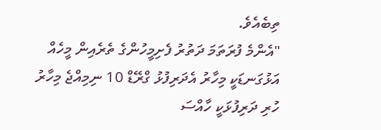ތިބެއެވެ.
"އެންމެ ފުރަތަމަ ދަތުރު ފެށިމީހުންގެ ތެރެއިން މީހެއް އަޅުގަނޑަކީ މިހާރު އެދަރިފުޅު ގްރޭޑް 10 ނިމިއްޖެ މިހާރު ހުރި ދަރިފުޅަކީ ހާއްސަ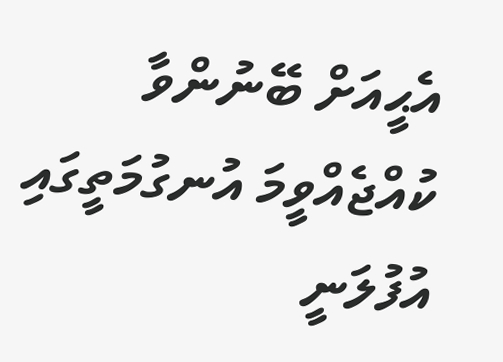އެޙީއަށް ބޭނުންވާ ކުއްޖެއްވީމަ އުނގުމަތީގައި އުފުލަނީ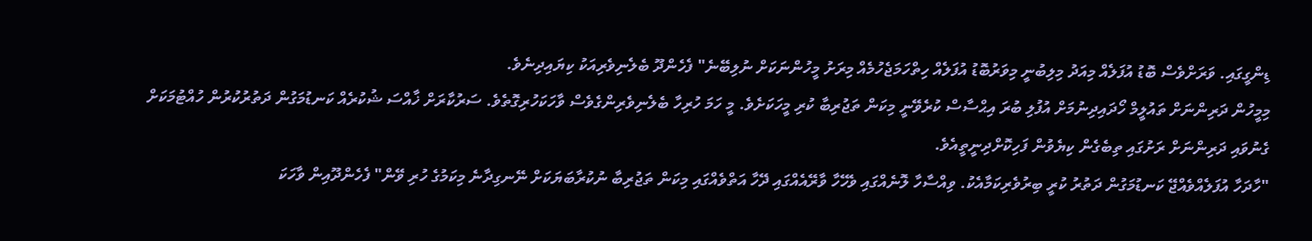ޑިންގީގައި. ވަރަށްވެސް ބޮޑު އުފަލެއް މިއަދު މިލިބުނީ މިވަރުބޮޑު އުފަލެއް ހިތްހަމަޖެހުމެއް މިރަށު މީހުންނަކަށް ނުލިބޭނެ" ފެހެންދޫ ބެލެނިވެރިއަކު ކިޔައިދިނެވެ.
މިމީހުން ދަރިންނަށް ތައުލީމް ހޯދައިދިނުމަށް އުފުލި ބުރަ އިޙްސާސް ކުރެވޭނީ މިކަން ތަޖުރިބާ ކުރި މީހަކަށެވެ. މީ ހަމަ ހުރިހާ ބެލެނިވެރިންގެވެސް ވާހަކަހުރިގޮތެވެ. ސަރުކާރަށް ޚާއްސަ ޝުކުރެއް ކަނޑުމަގުން ދަތުރުކުރުން ހުއްޓުމަކަށް ގެނުވައި ދަރިންނަށް ރަށުގައި ތިބެގެން ކިޔެވުން ފަހިކޮށްދިނީތީއެވެ.
"ހާދަހާ އުފަލެއްވެއްޖޭ ކަނޑުމަގުން ދަތުރު ކުރީ ބިރުވެރިކަމާއެކު. ވިއްސާހާ ލޮނެއްގައި ވެހޭހާ ވާރޭއެއްގައި ދޭހާ އަތްވެއްގައި މިކަން ތަޖުރިބާ ނުކުރާބަޔަކަށް ނޭނގިދާނެ މިކަމުގެ ހުރި ވޭން" ފެހެންދޫއިން ވާހަކަ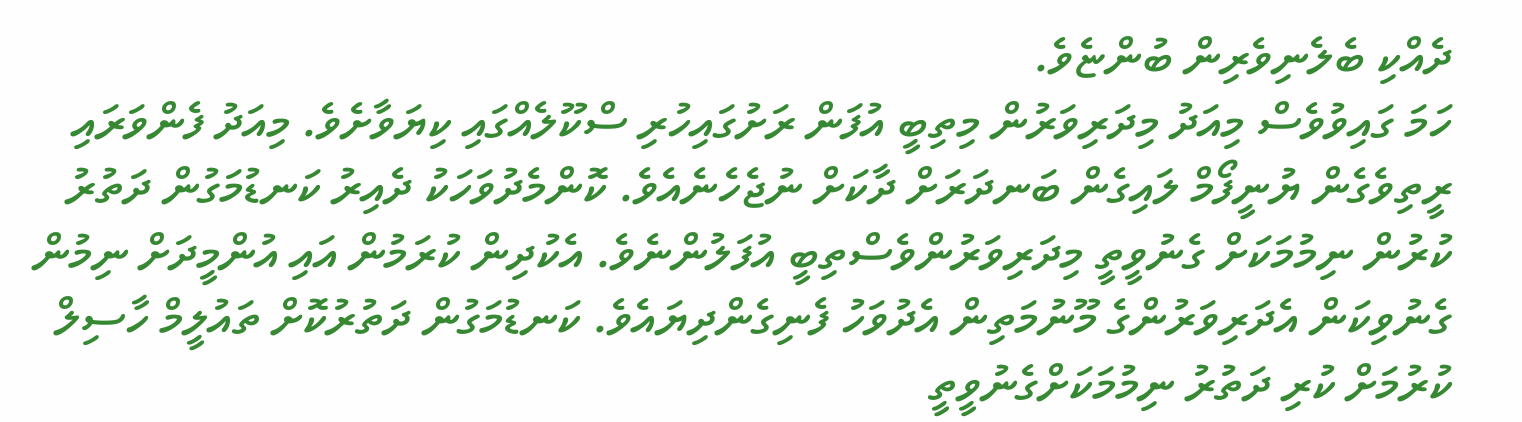ދެއްކި ބެލެނިވެރިން ބުންޏެވެ.
ހަމަ ގައިވުވެސް މިއަދު މިދަރިވަރުން މިތިބީ އުފަން ރަށުގައިހުރި ސްކޫލެއްގައި ކިޔަވާށެވެ. މިއަދު ފެންވަރައި ރީތިވެގެން ޔުނީފޯމް ލައިގެން ބަނދަރަށް ދާކަށް ނުޖެހެނެއެވެ. ކޮންމެދުވަހަކު ދެއިރު ކަނޑުމަގުން ދަތުރު ކުރުން ނިމުމަކަށް ގެނުވީތީ މިދަރިވަރުންވެސްތިބީ އުފަލުންނެވެ. އެކުދިން ކުރަމުން އައި އުންމީދަށް ނިމުން ގެނުވިކަން އެދަރިވަރުންގެ މޫނުމަތިން އެދުވަހު ފެނިގެންދިޔައެވެ. ކަނޑުމަގުން ދަތުރުކޮށް ތައުލީމް ހާސިލް ކުރުމަށް ކުރި ދަތުރު ނިމުމަކަށްގެނުވީތީ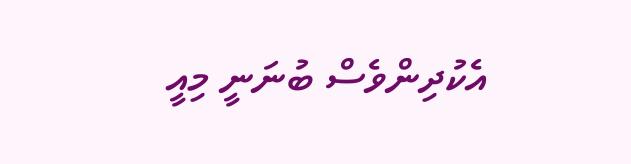އެކުދިންވެސް ބުނަނީ މިއީ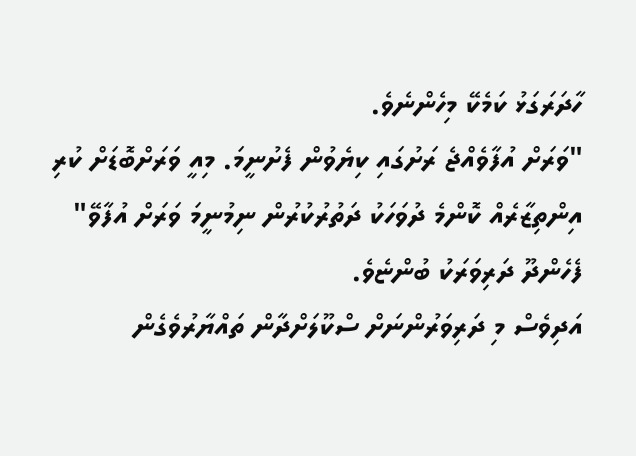ހާދަރަގަޅު ކަމެކޭ މިހެންނެވެ.
"ވަރަށް އުފާވެއްޖެ ރަށުގައި ކިޔެވުން ފެށުނީމަ. މިއީ ވަރަށްބޮޑަށް ކުރި އިންތިޒާރެއް ކޮންމެ ދުވަހަކު ދަތުރުކުރުން ނިމުނީމަ ވަރަށް އުފާވޭ" ފެހެންދޫ ދަރިވަރަކު ބުންޏެވެ.
އަދިވެސް މި ދަރިވަރުންނަށް ސްކޫލަށްދާން ތައްޔާރުވެގެން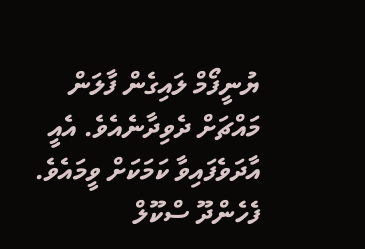ޔުނީފޯމް ލައިގެން ފާލަން މައްޗަށް ދެވިދާނެއެވެ. އެއީ އާދަވެފައިވާ ކަމަކަށް ވީމައެވެ. ފެހެންދޫ ސްކޫލް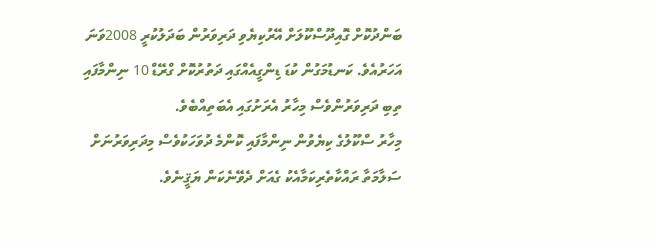ބަންދުކޮށް ގޮއިދޫސްކޫލަށް އޭރުކިޔެވި ދަރިވަރުން ބަދަލުކުރީ 2008ވަނަ އަހަރުއެވެ. ކަނޑުމަގުން ކުޑަ ޑިންގީއެއްގައި ދަތުރުކޮށް ގްރޭޑް 10 ނިންމާފައި ތިބި ދަރިވަރުންވެސް މިހާރު އެރަށުގައި އެބަތިއްބެވެ.
މިހާރު ސްކޫލުގެ ކިޔެވުން ނިންމާފައި ކޮންމެ ދުވަހަކުވެސް މިދަރިވަރުނަށް ސަލާމަތާ ރައްކާތެރިކަމާއެކު ގެއަށް ދެވޭނެކަން ޔަޤީނެވެ.